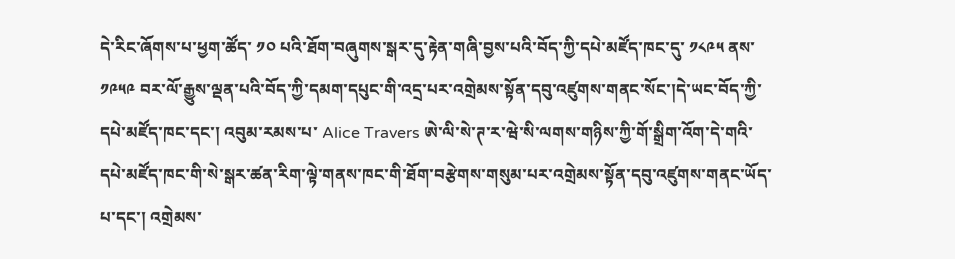དེ་རིང་ཞོགས་པ་ཕྱག་ཚོད་ ༡༠ པའི་ཐོག་བཞུགས་སྒར་དུ་རྟེན་གཞི་བྱས་པའི་བོད་ཀྱི་དཔེ་མཛོད་ཁང་དུ་ ༡༨༩༥ ནས་ ༡༩༥༩ བར་ལོ་རྒྱུས་ལྡན་པའི་བོད་ཀྱི་དམག་དཔུང་གི་འདྲ་པར་འགྲེམས་སྟོན་དབུ་འཛུགས་གནང་སོང་།དེ་ཡང་བོད་ཀྱི་དཔེ་མཛོད་ཁང་དང་། འབུམ་རམས་པ་ Alice Travers ཨེ་ལི་སེ་ཊ་ར་ཝེ་སི་ལགས་གཉིས་ཀྱི་གོ་སྒྲིག་འོག་དེ་གའི་དཔེ་མཛོད་ཁང་གི་སེ་སྒར་ཚན་རིག་ལྟེ་གནས་ཁང་གི་ཐོག་བརྩེགས་གསུམ་པར་འགྲེམས་སྟོན་དབུ་འཛུགས་གནང་ཡོད་པ་དང་། འགྲེམས་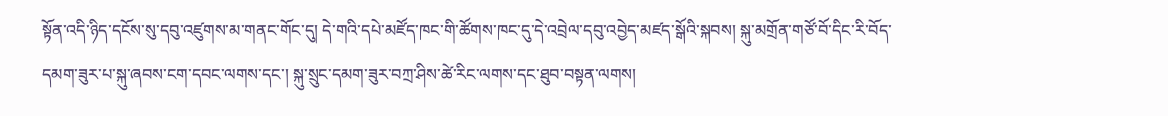སྟོན་འདི་ཉིད་དངོས་སུ་དབུ་འཛུགས་མ་གནང་གོང་དུ། དེ་གའི་དཔེ་མཛོད་ཁང་གི་ཚོགས་ཁང་དུ་དེ་འབྲེལ་དབུ་འབྱེད་མཛད་སྒོའི་སྐབས། སྐུ་མགྲོན་གཙོ་བོ་དིང་རི་བོད་དམག་ཟུར་པ་སྐུ་ཞབས་ངག་དབང་ལགས་དང་། སྐུ་སྲུང་དམག་ཟུར་བཀྲ་ཤིས་ཚེ་རིང་ལགས་དང་ཐུབ་བསྟན་ལགས།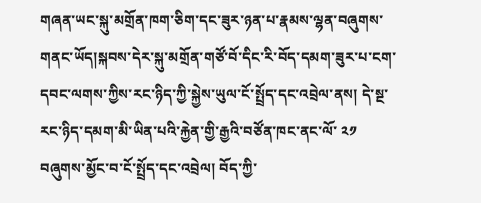གཞན་ཡང་སྐུ་མགྲོན་ཁག་ཅིག་དང་ཟུར་ཉན་པ་རྣམས་ལྷན་བཞུགས་གནང་ཡོད།སྐབས་དེར་སྐུ་མགྲོན་གཙོ་བོ་དིང་རི་བོད་དམག་ཟུར་པ་ངག་དབང་ལགས་ཀྱིས་རང་ཉིད་ཀྱི་སྐྱེས་ཡུལ་ངོ་སྤྲོད་དང་འབྲེལ་ནས། དེ་སྔ་རང་ཉིད་དམག་མི་ཡིན་པའི་རྐྱེན་གྱི་རྒྱའི་བཙོན་ཁང་ནང་ལོ་ ༢༡ བཞུགས་མྱོང་བ་ངོ་སྤྲོད་དང་འབྲེལ། བོད་ཀྱི་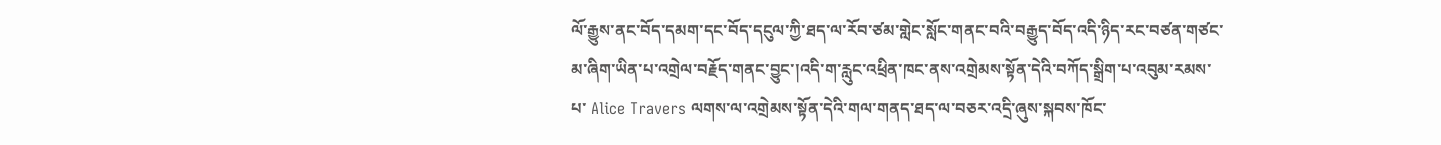ལོ་རྒྱུས་ནང་བོད་དམག་དང་བོད་དངུལ་ཀྱི་ཐད་ལ་རོབ་ཙམ་གླེང་སློང་གནང་བའི་བརྒྱུད་བོད་འདི་ཉིད་རང་བཙན་གཙང་མ་ཞིག་ཡིན་པ་འགྲེལ་བརྗོད་གནང་བྱུང་།འདི་ག་རླུང་འཕྲིན་ཁང་ནས་འགྲེམས་སྟོན་དེའི་བཀོད་སྒྲིག་པ་འབུམ་རམས་པ་ Alice Travers ལགས་ལ་འགྲེམས་སྟོན་དེའི་གལ་གནད་ཐད་ལ་བཅར་འདྲི་ཞུས་སྐབས་ཁོང་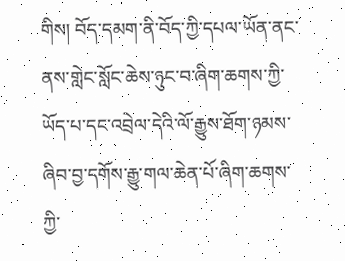གིས། བོད་དམག་ནི་བོད་ཀྱི་དཔལ་ཡོན་ནང་ནས་གླེང་སློང་ཆེས་ཉུང་བ་ཞིག་ཆགས་ཀྱི་ཡོད་པ་དང་འབྲེལ་དེའི་ལོ་རྒྱུས་ཐོག་ཉམས་ཞིབ་བྱ་དགོས་རྒྱུ་གལ་ཆེན་པོ་ཞིག་ཆགས་ཀྱི་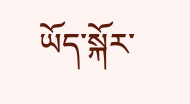ཡོད་སྐོར་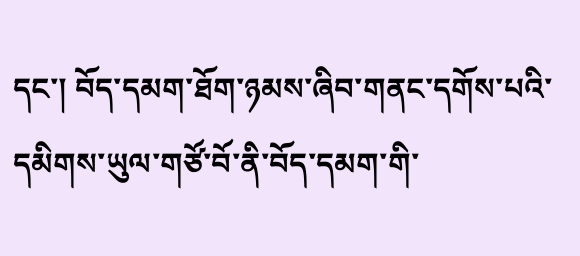དང་། བོད་དམག་ཐོག་ཉམས་ཞིབ་གནང་དགོས་པའི་དམིགས་ཡུལ་གཙོ་བོ་ནི་བོད་དམག་གི་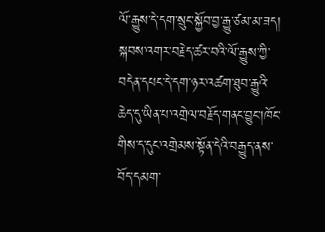ལོ་རྒྱུས་དེ་དག་སྲུང་སྐྱོབ་བྱ་རྒྱུ་ཙམ་མ་ཟད། སྐབས་འགར་བརྗེད་ཚར་བའི་ལོ་རྒྱུས་ཀྱི་བདེན་དཔང་དེ་དག་ཉར་འཚག་ཐུབ་རྒྱུའི་ཆེད་དུ་ཡིན་པ་འགྲེལ་བརྗོད་གནང་བྱུང་།ཁོང་གིས་ད་དུང་འགྲེམས་སྟོན་དེའི་བརྒྱུད་ནས་བོད་དམག་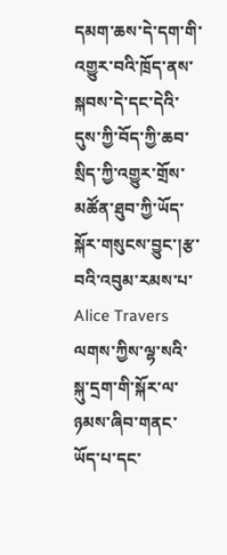དམག་ཆས་དེ་དག་གི་འགྱུར་བའི་ཁྲོད་ནས་སྐབས་དེ་དང་དེའི་དུས་ཀྱི་བོད་ཀྱི་ཆབ་སྲིད་ཀྱི་འགྱུར་གྲོས་མཚོན་ཐུབ་ཀྱི་ཡོད་སྐོར་གསུངས་བྱུང་།རྩ་བའི་འབུམ་རམས་པ་ Alice Travers ལགས་ཀྱིས་ལྷ་སའི་སྐུ་དྲག་གི་སྐོར་ལ་ཉམས་ཞིབ་གནང་ཡོད་པ་དང་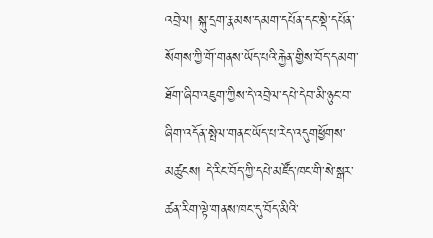འབྲེལ། སྐུ་དྲག་རྣམས་དམག་དཔོན་དང་སྡེ་དཔོན་སོགས་ཀྱི་གོ་གནས་ཡོད་པའི་རྐྱེན་གྱིས་བོད་དམག་ཐོག་ཞིབ་འཇུག་ཀྱིས་དེ་འབྲེལ་དཔེ་དེབ་མི་ཉུང་བ་ཞིག་འདོན་སྤེལ་གནང་ཡོད་པ་རེད་འདུགཕྱོགས་མཚུངས། དེ་རིང་བོད་ཀྱི་དཔེ་མཛོད་ཁང་གི་སེ་སྒར་ཚན་རིག་ལྟེ་གནས་ཁང་དུ་བོད་མིའི་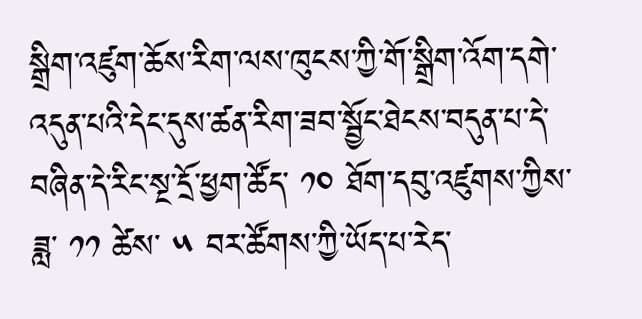སྒྲིག་འཛུག་ཆོས་རིག་ལས་ཁུངས་ཀྱི་གོ་སྒྲིག་འོག་དགེ་འདུན་པའི་དེང་དུས་ཚན་རིག་ཟབ་སྦྱོང་ཐེངས་བདུན་པ་དེ་བཞིན་དེ་རིང་སྔ་དྲོ་ཕྱག་ཚོད་ ༡༠ ཐོག་དབུ་འཛུགས་ཀྱིས་ཟླ་ ༡༡ ཚེས་ ༥ བར་ཚོགས་ཀྱི་ཡོད་པ་རེད་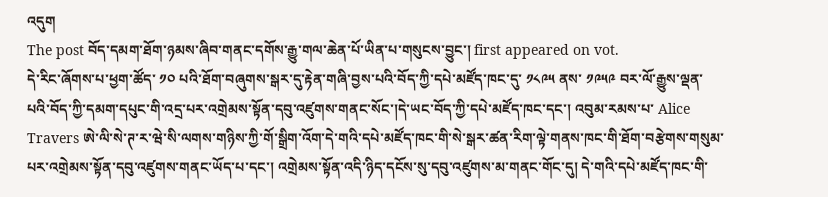འདུག
The post བོད་དམག་ཐོག་ཉམས་ཞིབ་གནང་དགོས་རྒྱུ་གལ་ཆེན་པོ་ཡིན་པ་གསུངས་བྱུང་། first appeared on vot.
དེ་རིང་ཞོགས་པ་ཕྱག་ཚོད་ ༡༠ པའི་ཐོག་བཞུགས་སྒར་དུ་རྟེན་གཞི་བྱས་པའི་བོད་ཀྱི་དཔེ་མཛོད་ཁང་དུ་ ༡༨༩༥ ནས་ ༡༩༥༩ བར་ལོ་རྒྱུས་ལྡན་པའི་བོད་ཀྱི་དམག་དཔུང་གི་འདྲ་པར་འགྲེམས་སྟོན་དབུ་འཛུགས་གནང་སོང་།དེ་ཡང་བོད་ཀྱི་དཔེ་མཛོད་ཁང་དང་། འབུམ་རམས་པ་ Alice Travers ཨེ་ལི་སེ་ཊ་ར་ཝེ་སི་ལགས་གཉིས་ཀྱི་གོ་སྒྲིག་འོག་དེ་གའི་དཔེ་མཛོད་ཁང་གི་སེ་སྒར་ཚན་རིག་ལྟེ་གནས་ཁང་གི་ཐོག་བརྩེགས་གསུམ་པར་འགྲེམས་སྟོན་དབུ་འཛུགས་གནང་ཡོད་པ་དང་། འགྲེམས་སྟོན་འདི་ཉིད་དངོས་སུ་དབུ་འཛུགས་མ་གནང་གོང་དུ། དེ་གའི་དཔེ་མཛོད་ཁང་གི་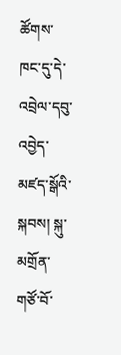ཚོགས་ཁང་དུ་དེ་འབྲེལ་དབུ་འབྱེད་མཛད་སྒོའི་སྐབས། སྐུ་མགྲོན་གཙོ་བོ་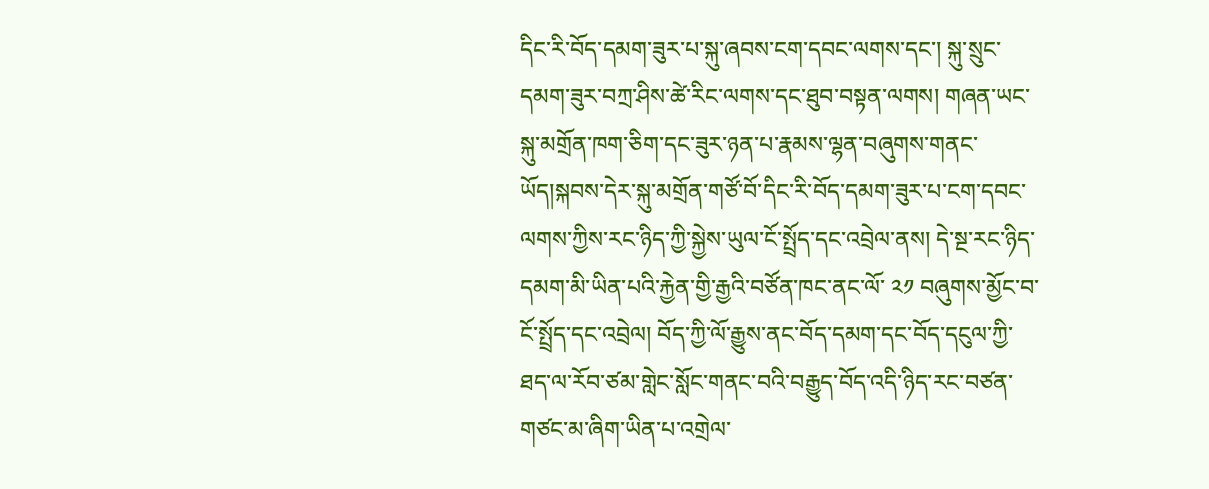དིང་རི་བོད་དམག་ཟུར་པ་སྐུ་ཞབས་ངག་དབང་ལགས་དང་། སྐུ་སྲུང་དམག་ཟུར་བཀྲ་ཤིས་ཚེ་རིང་ལགས་དང་ཐུབ་བསྟན་ལགས། གཞན་ཡང་སྐུ་མགྲོན་ཁག་ཅིག་དང་ཟུར་ཉན་པ་རྣམས་ལྷན་བཞུགས་གནང་ཡོད།སྐབས་དེར་སྐུ་མགྲོན་གཙོ་བོ་དིང་རི་བོད་དམག་ཟུར་པ་ངག་དབང་ལགས་ཀྱིས་རང་ཉིད་ཀྱི་སྐྱེས་ཡུལ་ངོ་སྤྲོད་དང་འབྲེལ་ནས། དེ་སྔ་རང་ཉིད་དམག་མི་ཡིན་པའི་རྐྱེན་གྱི་རྒྱའི་བཙོན་ཁང་ནང་ལོ་ ༢༡ བཞུགས་མྱོང་བ་ངོ་སྤྲོད་དང་འབྲེལ། བོད་ཀྱི་ལོ་རྒྱུས་ནང་བོད་དམག་དང་བོད་དངུལ་ཀྱི་ཐད་ལ་རོབ་ཙམ་གླེང་སློང་གནང་བའི་བརྒྱུད་བོད་འདི་ཉིད་རང་བཙན་གཙང་མ་ཞིག་ཡིན་པ་འགྲེལ་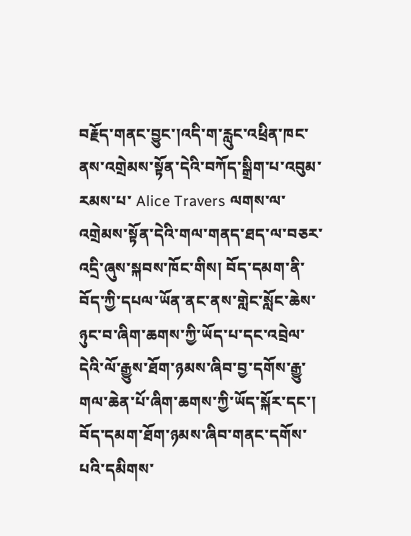བརྗོད་གནང་བྱུང་།འདི་ག་རླུང་འཕྲིན་ཁང་ནས་འགྲེམས་སྟོན་དེའི་བཀོད་སྒྲིག་པ་འབུམ་རམས་པ་ Alice Travers ལགས་ལ་འགྲེམས་སྟོན་དེའི་གལ་གནད་ཐད་ལ་བཅར་འདྲི་ཞུས་སྐབས་ཁོང་གིས། བོད་དམག་ནི་བོད་ཀྱི་དཔལ་ཡོན་ནང་ནས་གླེང་སློང་ཆེས་ཉུང་བ་ཞིག་ཆགས་ཀྱི་ཡོད་པ་དང་འབྲེལ་དེའི་ལོ་རྒྱུས་ཐོག་ཉམས་ཞིབ་བྱ་དགོས་རྒྱུ་གལ་ཆེན་པོ་ཞིག་ཆགས་ཀྱི་ཡོད་སྐོར་དང་། བོད་དམག་ཐོག་ཉམས་ཞིབ་གནང་དགོས་པའི་དམིགས་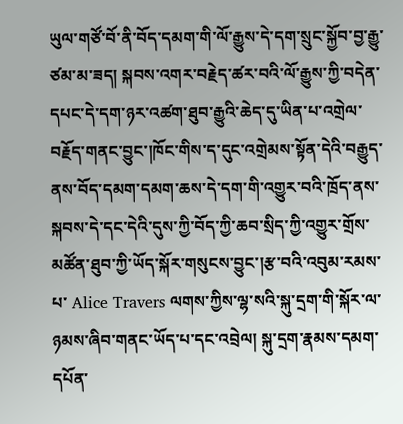ཡུལ་གཙོ་བོ་ནི་བོད་དམག་གི་ལོ་རྒྱུས་དེ་དག་སྲུང་སྐྱོབ་བྱ་རྒྱུ་ཙམ་མ་ཟད། སྐབས་འགར་བརྗེད་ཚར་བའི་ལོ་རྒྱུས་ཀྱི་བདེན་དཔང་དེ་དག་ཉར་འཚག་ཐུབ་རྒྱུའི་ཆེད་དུ་ཡིན་པ་འགྲེལ་བརྗོད་གནང་བྱུང་།ཁོང་གིས་ད་དུང་འགྲེམས་སྟོན་དེའི་བརྒྱུད་ནས་བོད་དམག་དམག་ཆས་དེ་དག་གི་འགྱུར་བའི་ཁྲོད་ནས་སྐབས་དེ་དང་དེའི་དུས་ཀྱི་བོད་ཀྱི་ཆབ་སྲིད་ཀྱི་འགྱུར་གྲོས་མཚོན་ཐུབ་ཀྱི་ཡོད་སྐོར་གསུངས་བྱུང་།རྩ་བའི་འབུམ་རམས་པ་ Alice Travers ལགས་ཀྱིས་ལྷ་སའི་སྐུ་དྲག་གི་སྐོར་ལ་ཉམས་ཞིབ་གནང་ཡོད་པ་དང་འབྲེལ། སྐུ་དྲག་རྣམས་དམག་དཔོན་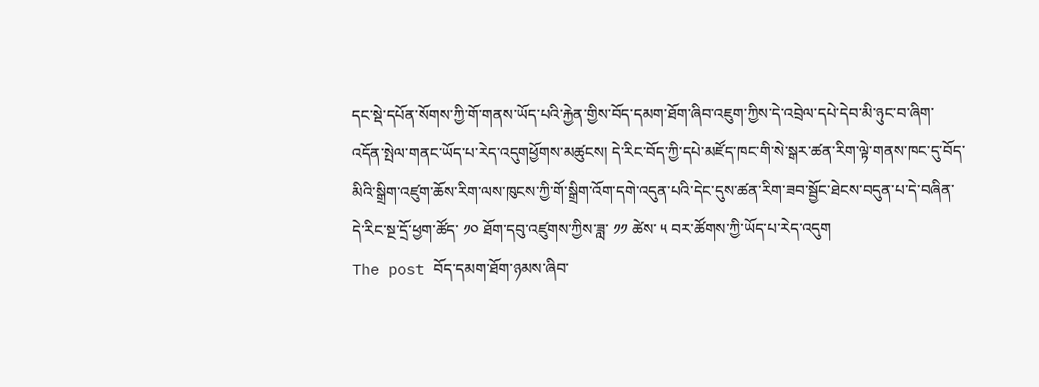དང་སྡེ་དཔོན་སོགས་ཀྱི་གོ་གནས་ཡོད་པའི་རྐྱེན་གྱིས་བོད་དམག་ཐོག་ཞིབ་འཇུག་ཀྱིས་དེ་འབྲེལ་དཔེ་དེབ་མི་ཉུང་བ་ཞིག་འདོན་སྤེལ་གནང་ཡོད་པ་རེད་འདུགཕྱོགས་མཚུངས། དེ་རིང་བོད་ཀྱི་དཔེ་མཛོད་ཁང་གི་སེ་སྒར་ཚན་རིག་ལྟེ་གནས་ཁང་དུ་བོད་མིའི་སྒྲིག་འཛུག་ཆོས་རིག་ལས་ཁུངས་ཀྱི་གོ་སྒྲིག་འོག་དགེ་འདུན་པའི་དེང་དུས་ཚན་རིག་ཟབ་སྦྱོང་ཐེངས་བདུན་པ་དེ་བཞིན་དེ་རིང་སྔ་དྲོ་ཕྱག་ཚོད་ ༡༠ ཐོག་དབུ་འཛུགས་ཀྱིས་ཟླ་ ༡༡ ཚེས་ ༥ བར་ཚོགས་ཀྱི་ཡོད་པ་རེད་འདུག
The post བོད་དམག་ཐོག་ཉམས་ཞིབ་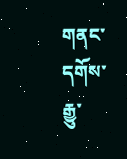གནང་དགོས་རྒྱུ་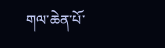གལ་ཆེན་པོ་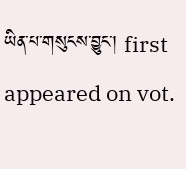ཡིན་པ་གསུངས་བྱུང་། first appeared on vot.